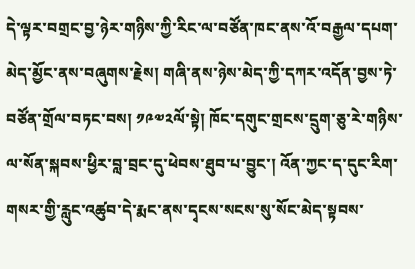དེ་ལྟར་བགྲང་བྱ་ཉེར་གཉིས་ཀྱི་རིང་ལ་བཙོན་ཁང་ནས་འོ་བརྒྱལ་དཔག་མེད་མྱོང་ནས་བཞུགས་རྗེས། གཞི་ནས་ཉེས་མེད་ཀྱི་དཀར་འདོན་བྱས་ཏེ་བཙོན་གྲོལ་བཏང་བས། ༡༩༧༢ལོ་སྟེ། ཁོང་དགུང་གྲངས་དྲུག་ཅུ་རེ་གཉིས་ལ་སོན་སྐབས་ཕྱིར་བླ་བྲང་དུ་ཕེབས་ཐུབ་པ་བྱུང་། འོན་ཀྱང་ད་དུང་རིག་གསར་གྱི་རླུང་འཚུབ་དེ་རྨང་ནས་དྭངས་སངས་སུ་སོང་མེད་སྟབས་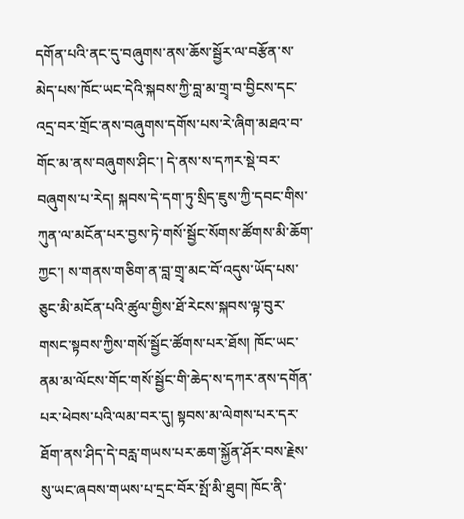དགོན་པའི་ནང་དུ་བཞུགས་ནས་ཆོས་སྦྱོར་ལ་བརྩོན་ས་མེད་པས་ཁོང་ཡང་དེའི་སྐབས་ཀྱི་བླ་མ་གྲྭ་བ་བྱིངས་དང་འདྲ་བར་གྲོང་ནས་བཞུགས་དགོས་པས་རེ་ཞིག་མཐའ་བ་གོང་མ་ནས་བཞུགས་ཤིང་། དེ་ནས་ས་དཀར་སྡེ་བར་བཞུགས་པ་རེད། སྐབས་དེ་དག་ཏུ་སྲིད་ཇུས་ཀྱི་དབང་གིས་ཀུན་ལ་མངོན་པར་བྱས་ཏེ་གསོ་སྦྱོང་སོགས་ཚོགས་མི་ཆོག་ཀྱང་། ས་གནས་གཅིག་ན་བླ་གྲྭ་མང་བོ་འདུས་ཡོད་པས་ཅུང་མི་མངོན་པའི་ཚུལ་གྱིས་ཐོ་རེངས་སྐབས་ལྟ་བུར་གསང་སྟབས་ཀྱིས་གསོ་སྦྱོང་ཚོགས་པར་ཐོས། ཁོང་ཡང་ནམ་མ་ལོངས་གོང་གསོ་སྦྱོང་གི་ཆེད་ས་དཀར་ནས་དགོན་པར་ཕེབས་པའི་ལམ་བར་དུ། སྟབས་མ་ལེགས་པར་དར་ཐོག་ནས་ཤིད་དེ་བརླ་གཡས་པར་ཆག་སྐྱོན་ཤོར་བས་རྗེས་སུ་ཡང་ཞབས་གཡས་པ་དྲང་བོར་སྤོ་མི་ཐུབ། ཁོང་ནི་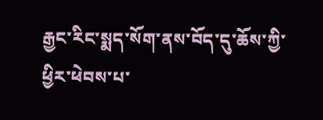རྒྱང་རིང་སྨད་སོག་ནས་བོད་དུ་ཆོས་ཀྱི་ཕྱིར་ཕེབས་པ་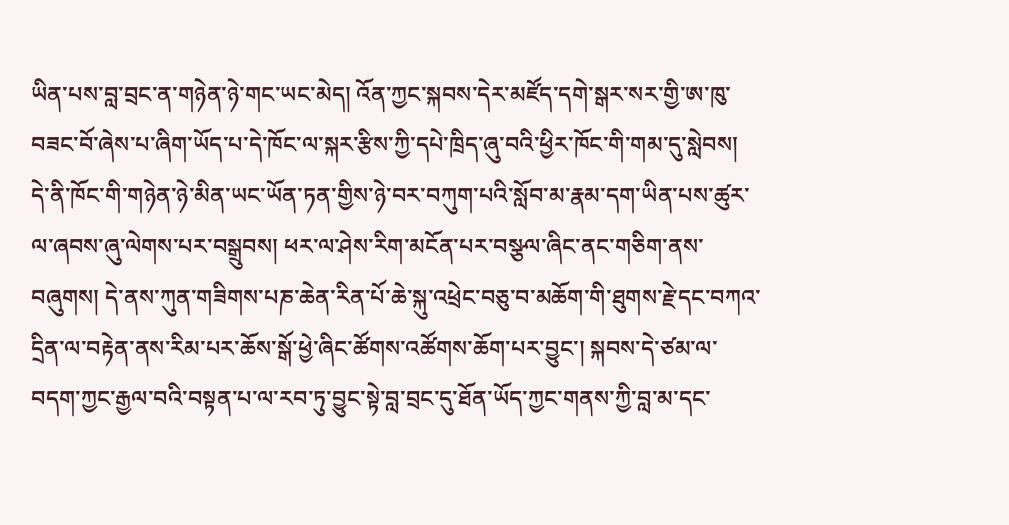ཡིན་པས་བླ་བྲང་ན་གཉེན་ཉེ་གང་ཡང་མེད། འོན་ཀྱང་སྐབས་དེར་མཛོད་དགེ་སྒར་སར་གྱི་ཨ་ཁུ་བཟང་བོ་ཞེས་པ་ཞིག་ཡོད་པ་དེ་ཁོང་ལ་སྐར་རྩིས་ཀྱི་དཔེ་ཁྲིད་ཞུ་བའི་ཕྱིར་ཁོང་གི་གམ་དུ་སླེབས། དེ་ནི་ཁོང་གི་གཉེན་ཉེ་མིན་ཡང་ཡོན་ཏན་གྱིས་ཉེ་བར་བཀུག་པའི་སློབ་མ་རྣམ་དག་ཡིན་པས་ཚུར་ལ་ཞབས་ཞུ་ལེགས་པར་བསྒྲུབས། ཕར་ལ་ཤེས་རིག་མངོན་པར་བསྩལ་ཞིང་ནང་གཅིག་ནས་བཞུགས། དེ་ནས་ཀུན་གཟིགས་པཎ་ཆེན་རིན་པོ་ཆེ་སྐུ་འཕྲེང་བཅུ་བ་མཆོག་གི་ཐུགས་རྗེ་དང་བཀའ་དྲིན་ལ་བརྟེན་ནས་རིམ་པར་ཆོས་སྒོ་ཕྱེ་ཞིང་ཚོགས་འཚོགས་ཆོག་པར་བྱུང་། སྐབས་དེ་ཙམ་ལ་བདག་ཀྱང་རྒྱལ་བའི་བསྟན་པ་ལ་རབ་ཏུ་བྱུང་སྟེ་བླ་བྲང་དུ་ཐོན་ཡོད་ཀྱང་གནས་ཀྱི་བླ་མ་དང་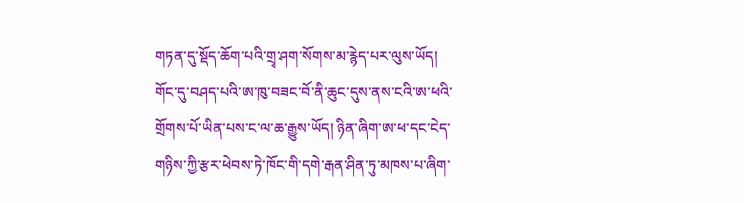གཏན་དུ་སྡོད་ཆོག་པའི་གྲྭ་ཤག་སོགས་མ་རྙེད་པར་ལུས་ཡོད། གོང་དུ་བཤད་པའི་ཨ་ཁུ་བཟང་བོ་ནི་ཆུང་དུས་ནས་ངའི་ཨ་ཕའི་གྲོགས་པོ་ཡིན་པས་ང་ལ་ཆ་རྒྱུས་ཡོད། ཉིན་ཞིག་ཨ་ཕ་དང་ངེད་གཉིས་ཀྱི་རྩར་ཕེབས་ཏེ་ཁོང་གི་དགེ་རྒན་ཤིན་ཏུ་མཁས་པ་ཞིག་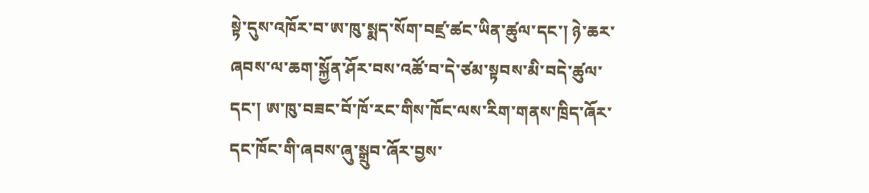སྟེ་དུས་འཁོར་བ་ཨ་ཁུ་སྨད་སོག་བཛྲ་ཚང་ཡིན་ཚུལ་དང་། ཉེ་ཆར་ཞབས་ལ་ཆག་སྐྱོན་ཤོར་བས་འཚོ་བ་དེ་ཙམ་སྟབས་མི་བདེ་ཚུལ་དང་། ཨ་ཁུ་བཟང་བོ་ཁོ་རང་གིས་ཁོང་ལས་རིག་གནས་ཁྲིད་ཞོར་དང་ཁོང་གི་ཞབས་ཞུ་སྒྲུབ་ཞོར་བྱས་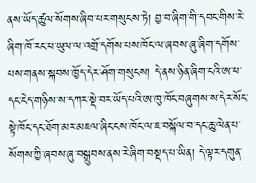ནས་ཡོད་ཚུལ་སོགས་ཞིབ་པར་གསུངས་ཏེ། བྱ་བ་ཞིག་གི་དབང་གིས་རེ་ཞིག་ཁོ་རང་ཕ་ཡུལ་ལ་འགྲོ་དགོས་པས་ཁོང་ལ་ཞབས་ཞུ་ཞིག་དགོས་པས་གནས་སྐབས་ཁྱོད་དེར་ཤོག་གསུངས། དེ་ནས་ཉིན་ཞིག་ངའི་ཨ་ཕ་དང་ངེད་གཉིས་ས་དཀར་སྡེ་བར་ཡོད་པའི་ཨ་ཁུ་ཁོང་བཞུགས་ས་དེར་སོང་སྟེ་ཁོང་དང་ཐོག་མར་མཇལ་ཞིང་ངས་ཁོང་ལ་ཇ་བསྐོལ་བ་དང་ཆུ་ལེན་པ་སོགས་ཀྱི་ཞབས་ཞུ་བསྒྲུབས་ནས་རེ་ཞིག་བསྡད་པ་ཡིན། དེ་ལྟར་དགུན་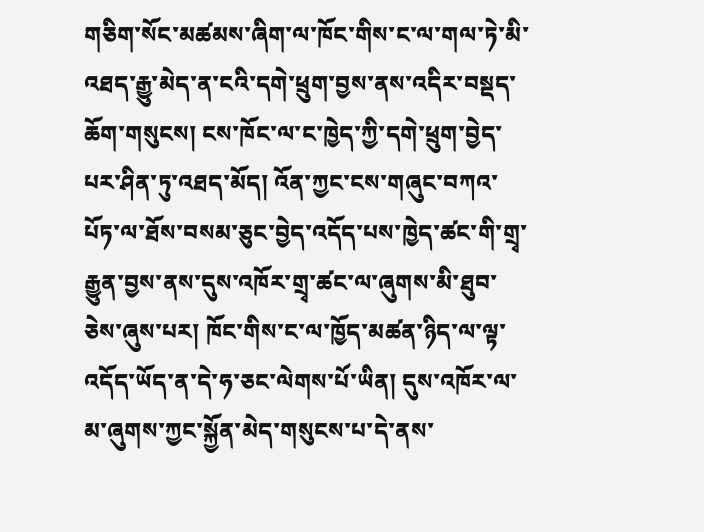གཅིག་སོང་མཚམས་ཞིག་ལ་ཁོང་གིས་ང་ལ་གལ་ཏེ་མི་འཐད་རྒྱུ་མེད་ན་ངའི་དགེ་ཕྲུག་བྱས་ནས་འདིར་བསྡད་ཆོག་གསུངས། ངས་ཁོང་ལ་ང་ཁྱེད་ཀྱི་དགེ་ཕྲུག་བྱེད་པར་ཤིན་ཏུ་འཐད་མོད། འོན་ཀྱང་ངས་གཞུང་བཀའ་པོཏ་ལ་ཐོས་བསམ་ཅུང་བྱེད་འདོད་པས་ཁྱེད་ཚང་གི་གྲྭ་རྒྱུན་བྱས་ནས་དུས་འཁོར་གྲྭ་ཚང་ལ་ཞུགས་མི་ཐུབ་ཅེས་ཞུས་པར། ཁོང་གིས་ང་ལ་ཁྱོད་མཚན་ཉིད་ལ་ལྟ་འདོད་ཡོད་ན་དེ་ཧ་ཅང་ལེགས་པོ་ཡིན། དུས་འཁོར་ལ་མ་ཞུགས་ཀྱང་སྐྱོན་མེད་གསུངས་པ་དེ་ནས་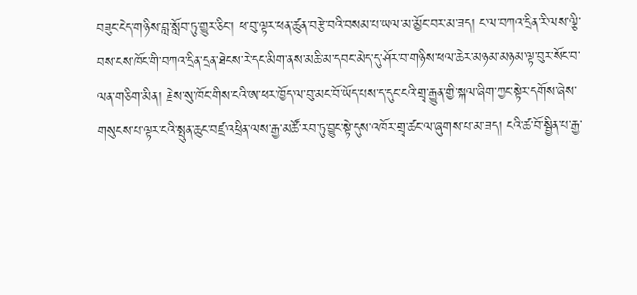བཟུང་ངེད་གཉིས་བླ་སློབ་ཏུ་གྱུར་ཅིང་། ཕ་བུ་ལྟར་ཕན་ཚུན་བརྩེ་བའི་བསམ་པ་ཡལ་མ་མྱོང་བར་མ་ཟད། ང་ལ་བཀའ་དྲིན་རི་ལས་ལྕི་བས་ངས་ཁོང་གི་བཀའ་དྲིན་དྲན་ཐེངས་རེ་དང་མིག་ནས་མཆི་མ་དབང་མེད་དུ་ཤོར་བ་གཉིས་ཕལ་ཆེར་མཉམ་མཉམ་ལྟ་བུར་སོང་བ་ལན་གཅིག་མིན། རྗེས་སུ་ཁོང་གིས་ངའི་ཨ་ཕར་ཁྱོད་ལ་བུ་མང་བོ་ཡོད་པས་ད་དུང་ངའི་གྲྭ་རྒྱུན་གྱི་སྐལ་ཞིག་ཀྱང་སྟེར་དགོས་ཞེས་གསུངས་པ་ལྟར་ངའི་སྤུན་ཆུང་བཛྲ་འཕྲིན་ལས་རྒྱ་མཚོ་རབ་ཏུ་བྱུང་སྟེ་དུས་འཁོར་གྲྭ་ཚང་ལ་ཞུགས་པ་མ་ཟད། ངའི་ཚ་བོ་སྦྱིན་པ་རྒྱ་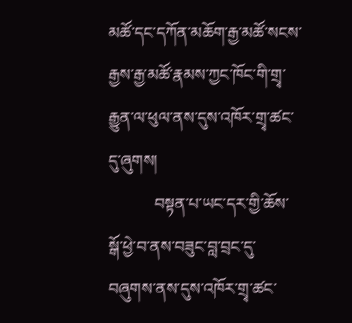མཚོ་དང་དཀོན་མཆོག་རྒྱ་མཚོ་སངས་རྒྱས་རྒྱ་མཚོ་རྣམས་ཀྱང་ཁོང་གི་གྲྭ་རྒྱུན་ལ་ཕུལ་ནས་དུས་འཁོར་གྲྭ་ཚང་དུ་ཞུགས།
           བསྟན་པ་ཡང་དར་གྱི་ཆོས་སྒོ་ཕྱེ་བ་ནས་བཟུང་བླ་བྲང་དུ་བཞུགས་ནས་དུས་འཁོར་གྲྭ་ཚང་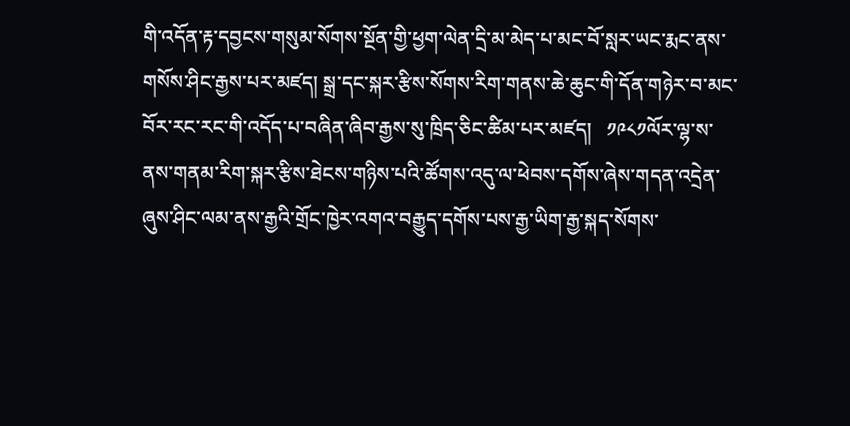གི་འདོན་རྟ་དབྱངས་གསུམ་སོགས་སྔོན་གྱི་ཕྱག་ལེན་དྲི་མ་མེད་པ་མང་བོ་སླར་ཡང་རྨང་ནས་གསོས་ཤིང་རྒྱས་པར་མཛད། སྒྲ་དང་སྐར་རྩིས་སོགས་རིག་གནས་ཆེ་ཆུང་གི་དོན་གཉེར་བ་མང་བོར་རང་རང་གི་འདོད་པ་བཞིན་ཞིབ་རྒྱས་སུ་ཁྲིད་ཅིང་ཚིམ་པར་མཛད།   ༡༩༨༡ལོར་ལྷ་ས་ནས་གནམ་རིག་སྐར་རྩིས་ཐེངས་གཉིས་པའི་ཚོགས་འདུ་ལ་ཕེབས་དགོས་ཞེས་གདན་འདྲེན་ཞུས་ཤིང་ལམ་ནས་རྒྱའི་གྲོང་ཁྱེར་འགའ་བརྒྱུད་དགོས་པས་རྒྱ་ཡིག་རྒྱ་སྐད་སོགས་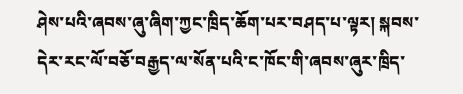ཤེས་པའི་ཞབས་ཞུ་ཞིག་ཀྱང་ཁྲིད་ཆོག་པར་བཤད་པ་ལྟར། སྐབས་དེར་རང་ལོ་བཅོ་བརྒྱད་ལ་སོན་པའི་ང་ཁོང་གི་ཞབས་ཞུར་ཁྲིད་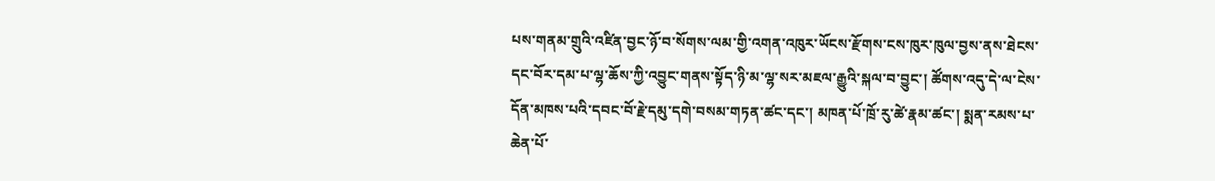པས་གནམ་གྲུའི་འཛིན་བྱང་ཉོ་བ་སོགས་ལམ་གྱི་འགན་འཁུར་ཡོངས་རྫོགས་ངས་ཁུར་ཁུལ་བྱས་ནས་ཐེངས་དང་བོར་དམ་པ་ལྷ་ཆོས་ཀྱི་འབྱུང་གནས་སྟོད་ཉི་མ་ལྷ་སར་མཇལ་རྒྱུའི་སྐལ་བ་བྱུང་། ཚོགས་འདུ་དེ་ལ་ངེས་དོན་མཁས་པའི་དབང་བོ་རྗེ་དམུ་དགེ་བསམ་གཏན་ཚང་དང་། མཁན་པོ་ཁྲོ་རུ་ཚེ་རྣམ་ཚང་། སྨན་རམས་པ་ཆེན་པོ་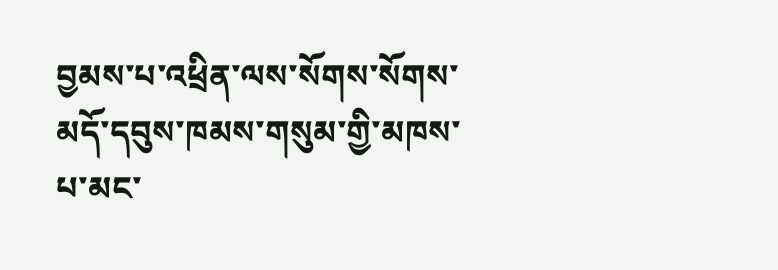བྱམས་པ་འཕྲིན་ལས་སོགས་སོགས་མདོ་དབུས་ཁམས་གསུམ་གྱི་མཁས་པ་མང་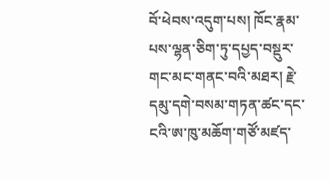བོ་ཕེབས་འདུག་པས། ཁོང་རྣམ་པས་ལྷན་ཅིག་ཏུ་དཔྱད་བསྡུར་གང་མང་གནང་བའི་མཐར། རྗེ་དམུ་དགེ་བསམ་གཏན་ཚང་དང་ངའི་ཨ་ཁུ་མཆོག་གཙོ་མཛད་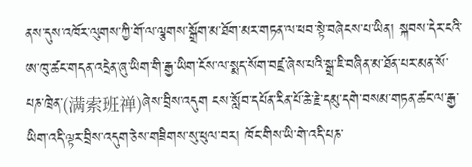ནས་དུས་འཁོར་ལུགས་ཀྱི་གོ་ལ་ལྕགས་སྒྲོག་མ་ཐོག་མར་གཏན་ལ་ཕབ་སྟེ་བཞེངས་པ་ཡིན། སྐབས་དེར་ངའི་ཨ་ཁུ་ཚང་གདན་འདྲེན་ཞུ་ཡིག་གི་རྒྱ་ཡིག་ངོས་ལ་སྨད་སོག་བཛྲ་ཞེས་པའི་སྒྲ་ཇི་བཞིན་མ་ཐོན་པར་མན་སོ་པཎ་ཁྲེན་(满索班禅)ཞེས་བྲིས་འདུག ངས་སློབ་དཔོན་རིན་པོ་ཆེ་རྗེ་དམུ་དགེ་བསམ་གཏན་ཚང་ལ་རྒྱ་ཡིག་འདི་ལྟར་བྲིས་འདུག་ཅེས་གཟིགས་སུ་ཕུལ་བར། ཁོང་གིས་ཡི་གེ་འདི་པཎ་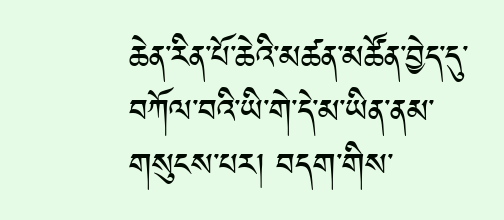ཆེན་རིན་པོ་ཆེའི་མཚན་མཚོན་བྱེད་དུ་བཀོལ་བའི་ཡི་གེ་དེ་མ་ཡིན་ནམ་གསུངས་པར། བདག་གིས་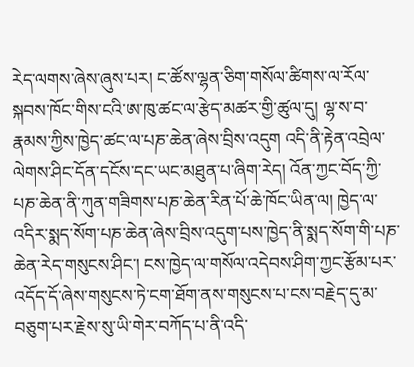རེད་ལགས་ཞེས་ཞུས་པར། ང་ཚོས་ལྷན་ཅིག་གསོལ་ཚིགས་ལ་རོལ་སྐབས་ཁོང་གིས་ངའི་ཨ་ཁུ་ཚང་ལ་རྩེད་མཚར་གྱི་ཚུལ་དུ། ལྷ་ས་བ་རྣམས་ཀྱིས་ཁྱེད་ཚང་ལ་པཎ་ཆེན་ཞེས་བྲིས་འདུག འདི་ནི་རྟེན་འབྲེལ་ལེགས་ཤིང་དོན་དངོས་དང་ཡང་མཐུན་པ་ཞིག་རེད། འོན་ཀྱང་བོད་ཀྱི་པཎ་ཆེན་ནི་ཀུན་གཟིགས་པཎ་ཆེན་རིན་པོ་ཆེ་ཁོང་ཡིན་ལ། ཁྱེད་ལ་འདིར་སྨད་སོག་པཎ་ཆེན་ཞེས་བྲིས་འདུག་པས་ཁྱེད་ནི་སྨད་སོག་གི་པཎ་ཆེན་རེད་གསུངས་ཤིང་། ངས་ཁྱེད་ལ་གསོལ་འདེབས་ཤིག་ཀྱང་རྩོམ་པར་འདོད་དོ་ཞེས་གསུངས་ཏེ་ངག་ཐོག་ནས་གསུངས་པ་ངས་བརྗེད་དུ་མ་བཅུག་པར་རྗེས་སུ་ཡི་གེར་བཀོད་པ་ནི་འདི་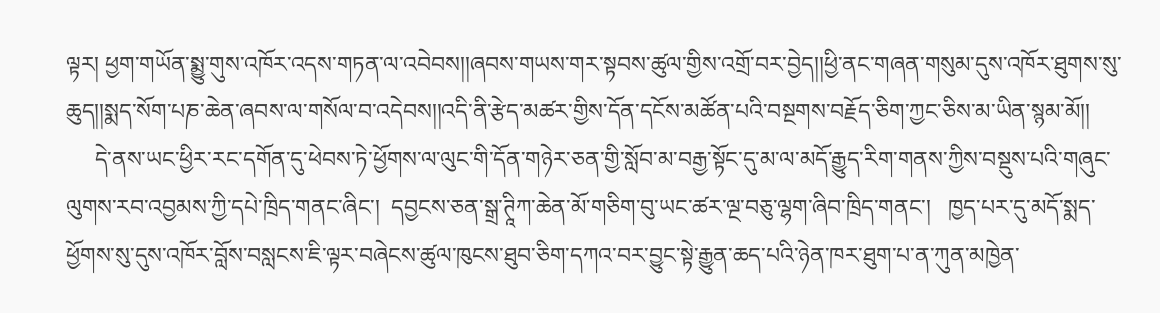ལྟར། ཕྱག་གཡོན་སྨྱུ་གུས་འཁོར་འདས་གཏན་ལ་འབེབས།།ཞབས་གཡས་གར་སྟབས་ཚུལ་གྱིས་འགྲོ་བར་བྱེད།།ཕྱི་ནང་གཞན་གསུམ་དུས་འཁོར་ཐུགས་སུ་ཆུད།།སྨད་སོག་པཎ་ཆེན་ཞབས་ལ་གསོལ་བ་འདེབས།།འདི་ནི་རྩེད་མཚར་གྱིས་དོན་དངོས་མཚོན་པའི་བསྔགས་བརྗོད་ཅིག་ཀྱང་ཅིས་མ་ཡིན་སྙམ་མོ།།
     དེ་ནས་ཡང་ཕྱིར་རང་དགོན་དུ་ཕེབས་ཏེ་ཕྱོགས་ལ་ལུང་གི་དོན་གཉེར་ཅན་གྱི་སློབ་མ་བརྒྱ་སྟོང་དུ་མ་ལ་མདོ་རྒྱུད་རིག་གནས་ཀྱིས་བསྡུས་པའི་གཞུང་ལུགས་རབ་འབྱམས་ཀྱི་དཔེ་ཁྲིད་གནང་ཞིང་།  དབྱངས་ཅན་སྒྲ་ཊཱིཀ་ཆེན་མོ་གཅིག་བུ་ཡང་ཚར་ལྔ་བཅུ་ལྷག་ཞིབ་ཁྲིད་གནང་།   ཁྱད་པར་དུ་མདོ་སྨད་ཕྱོགས་སུ་དུས་འཁོར་བློས་བསླངས་ཇི་ལྟར་བཞེངས་ཚུལ་ཁུངས་ཐུབ་ཅིག་དཀའ་བར་བྱུང་སྟེ་རྒྱུན་ཆད་པའི་ཉེན་ཁར་ཐུག་པ་ན་ཀུན་མཁྱེན་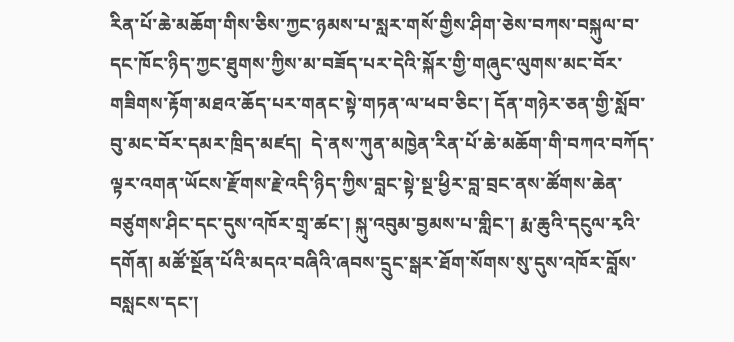རིན་པོ་ཆེ་མཆོག་གིས་ཅིས་ཀྱང་ཉམས་པ་སླར་གསོ་གྱིས་ཤིག་ཅེས་བཀས་བསྐུལ་བ་དང་ཁོང་ཉིད་ཀྱང་ཐུགས་ཀྱིས་མ་བཟོད་པར་དེའི་སྐོར་གྱི་གཞུང་ལུགས་མང་བོར་གཟིགས་རྟོག་མཐའ་ཆོད་པར་གནང་སྟེ་གཏན་ལ་ཕབ་ཅིང་། དོན་གཉེར་ཅན་གྱི་སློབ་བུ་མང་བོར་དམར་ཁྲིད་མཛད།  དེ་ནས་ཀུན་མཁྱེན་རིན་པོ་ཆེ་མཆོག་གི་བཀའ་བཀོད་ལྟར་འགན་ཡོངས་རྫོགས་རྗེ་འདི་ཉིད་ཀྱིས་བླང་སྟེ་སྔ་ཕྱིར་བླ་བྲང་ནས་ཚོགས་ཆེན་བཙུགས་ཤིང་དང་དུས་འཁོར་གྲྭ་ཚང་། སྐུ་འབུམ་བྱམས་པ་གླིང་། རྨ་ཆུའི་དངུལ་རྭའི་དགོན། མཚོ་སྔོན་པོའི་མདའ་བཞིའི་ཞབས་དྲུང་སྒར་ཐོག་སོགས་སུ་དུས་འཁོར་བློས་བསླངས་དང་།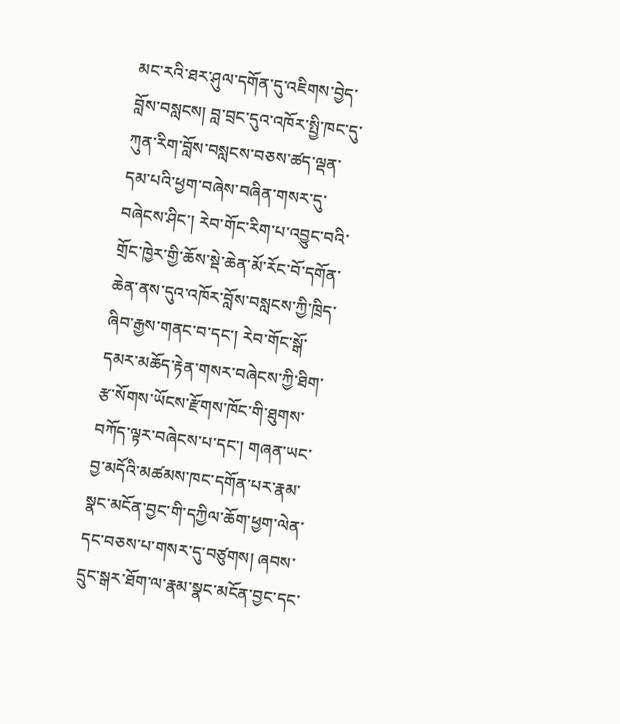མང་རའི་ཐར་ཤུལ་དགོན་དུ་འཇིགས་བྱེད་བློས་བསླངས། བླ་བྲང་དུའ་འཁོར་སྤྱི་ཁང་དུ་ཀུན་རིག་བློས་བསླངས་བཅས་ཚད་ལྡན་དམ་པའི་ཕྱག་བཞེས་བཞིན་གསར་དུ་བཞེངས་ཤིང་། རེབ་གོང་རིག་པ་འབྱུང་བའི་གྲོང་ཁྱེར་གྱི་ཆོས་སྡེ་ཆེན་མོ་རོང་བོ་དགོན་ཆེན་ནས་དུའ་འཁོར་བློས་བསླངས་ཀྱི་ཁྲིད་ཞིབ་རྒྱས་གནང་བ་དང་། རེབ་གོང་སྒོ་དམར་མཆོད་རྟེན་གསར་བཞེངས་ཀྱི་ཐིག་རྩ་སོགས་ཡོངས་རྫོགས་ཁོང་གི་ཐུགས་བཀོད་ལྟར་བཞེངས་པ་དང་། གཞན་ཡང་བྱ་མདོའི་མཚམས་ཁང་དགོན་པར་རྣམ་སྣང་མངོན་བྱང་གི་དཀྱིལ་ཆོག་ཕྱག་ལེན་དང་བཅས་པ་གསར་དུ་བཙུགས། ཞབས་དྲུང་སྒར་ཐོག་ལ་རྣམ་སྣང་མངོན་བྱང་དང་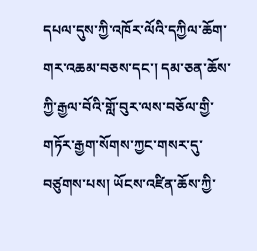དཔལ་དུས་ཀྱི་འཁོར་ལོའི་དཀྱིལ་ཆོག་གར་འཆམ་བཅས་དང་། དམ་ཅན་ཆོས་ཀྱི་རྒྱལ་བོའི་གློ་བུར་ལས་བཅོལ་གྱི་གཏོར་རྒྱག་སོགས་ཀྱང་གསར་དུ་བཙུགས་པས། ཡོངས་འཛིན་ཆོས་ཀྱི་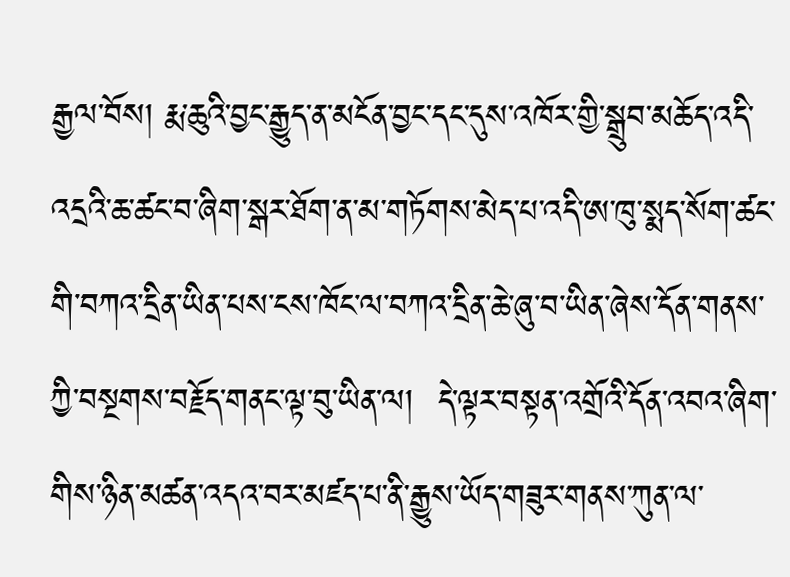རྒྱལ་བོས། རྨ་ཆུའི་བྱང་རྒྱུད་ན་མངོན་བྱང་དང་དུས་འཁོར་གྱི་སྒྲུབ་མཆོད་འདི་འདྲའི་ཆ་ཚང་བ་ཞིག་སྒར་ཐོག་ན་མ་གཏོགས་མེད་པ་འདི་ཨ་ཁུ་སྨད་སོག་ཚང་གི་བཀའ་དྲིན་ཡིན་པས་ངས་ཁོང་ལ་བཀའ་དྲིན་ཆེ་ཞུ་བ་ཡིན་ཞེས་དོན་གནས་ཀྱི་བསྔགས་བརྗོད་གནང་ལྟ་བུ་ཡིན་ལ།  དེ་ལྟར་བསྟན་འགྲོའི་དོན་འབའ་ཞིག་གིས་ཉིན་མཚན་འདའ་བར་མཛད་པ་ནི་རྒྱུས་ཡོད་གཟུར་གནས་ཀུན་ལ་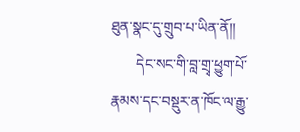ཐུན་སྣང་དུ་གྲུབ་པ་ཡིན་ནོ།།
       དེང་སང་གི་བླ་གྲྭ་ཕྱུག་པོ་རྣམས་དང་བསྡུར་ན་ཁོང་ལ་རྒྱུ་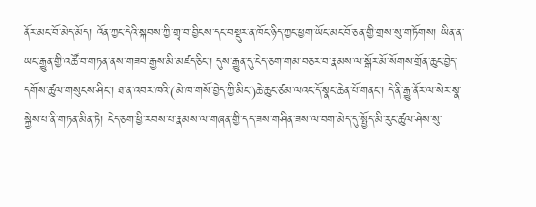ནོར་མང་བོ་མེད་མོད། འོན་ཀྱང་དེའི་སྐབས་ཀྱི་གྲྭ་བ་བྱིངས་དང་བསྡུར་ན་ཁོང་ཉིད་ཀྱང་ཕྱག་ཡོང་མང་བོ་ཅན་གྱི་གྲས་སུ་གཏོགས། ཡིན་ན་ཡང་རྒྱུན་གྱི་འཚོ་བ་གཏན་ནས་གཟབ་རྒྱས་མི་མཛད་ཅིང་། དུས་རྒྱུན་དུ་ངེད་ཅག་གམ་བཅར་བ་རྣམས་ལ་སྒོར་མོ་སོགས་གྲོན་ཆུང་བྱེད་དགོས་ཚུལ་གསུངས་ཤིང་། ཐ་ན་འབར་ཁའི་(མེ་ཁ་གསོ་བྱེད་ཀྱི་མིང་)ཆེ་ཆུང་ཙམ་ལའང་དོ་སྣང་ཆེན་པོ་གནང་། དེ་ནི་རྒྱུ་ནོར་ལ་སེར་སྣ་སྐྱེས་པ་ནི་གཏན་མིན་ཏེ། ངེད་ཅག་ཕྱི་རབས་པ་རྣམས་ལ་གཞན་གྱི་དད་ཟས་གཤིན་ཟས་ལ་བག་མེད་དུ་སྤྱོད་མི་རུང་ཚུལ་ཤེས་སུ་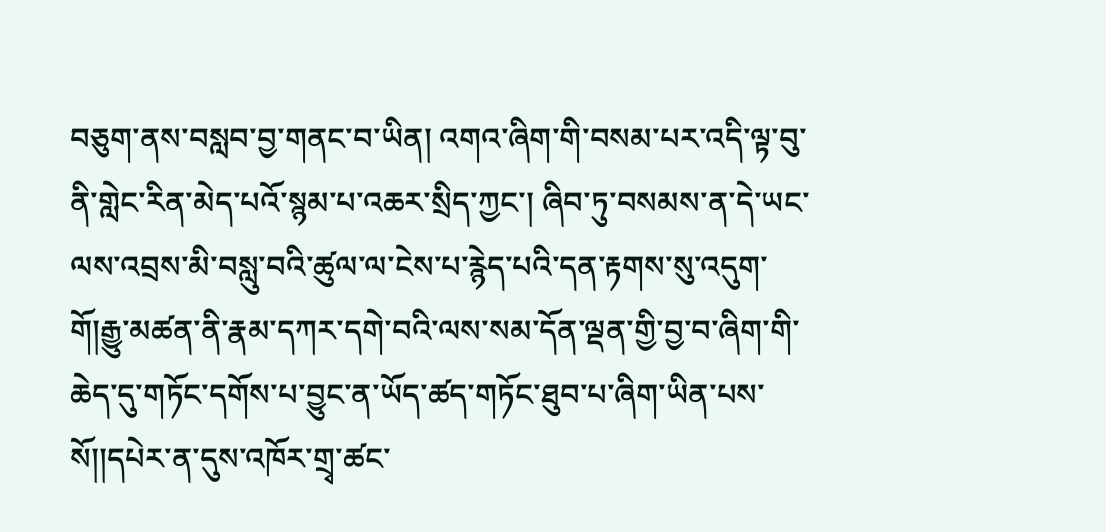བཅུག་ནས་བསླབ་བྱ་གནང་བ་ཡིན། འགའ་ཞིག་གི་བསམ་པར་འདི་ལྟ་བུ་ནི་གླེང་རིན་མེད་པའོ་སྙམ་པ་འཆར་སྲིད་ཀྱང་། ཞིབ་ཏུ་བསམས་ན་དེ་ཡང་ལས་འབྲས་མི་བསླུ་བའི་ཚུལ་ལ་ངེས་པ་རྙེད་པའི་དན་རྟགས་སུ་འདུག་གོ།རྒྱུ་མཚན་ནི་རྣམ་དཀར་དགེ་བའི་ལས་སམ་དོན་ལྡན་གྱི་བྱ་བ་ཞིག་གི་ཆེད་དུ་གཏོང་དགོས་པ་བྱུང་ན་ཡོད་ཚད་གཏོང་ཐུབ་པ་ཞིག་ཡིན་པས་སོ།།དཔེར་ན་དུས་འཁོར་གྲྭ་ཚང་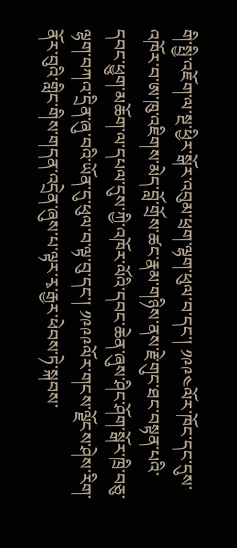གི་སྤྱི་འཇོག་ལ་སྔ་ཕྱིར་སྒོར་འབུམ་ཕྲག་ལྷག་ཕུལ་བ་དང་། ༡༩༩༤ལོར་ཁོང་དང་དུས་འཁོར་བ་ཨ་ཁུ་འཇིགས་མེད་བློ་གྲོས་ཚང་རྣམ་གཉིས་ནས་རྗེ་གུང་ཐང་བསྟན་པའི་དབང་ཕྱུག་མཆོག་ལ་དཔལ་དུས་ཀྱི་འཁོར་ལོའི་དབང་ཆེན་ཞུས་ཤིང་ཤོག་སྒོར་ཁྲི་བཅུ་ལྷག་བཀའ་དྲིན་ཞུ་བའི་ཡོན་དུ་ཕུལ་བ་ལྟ་བུ་དང་། ༡༩༩༩ལོར་གངས་ལྗོངས་ཤེས་རིག་ནོར་བུའི་གླིང་གིས་གདན་འདྲེན་ཞུས་པ་ལྟར་རྭ་རྒྱར་ཕེབས་ཏེ་སྐབས་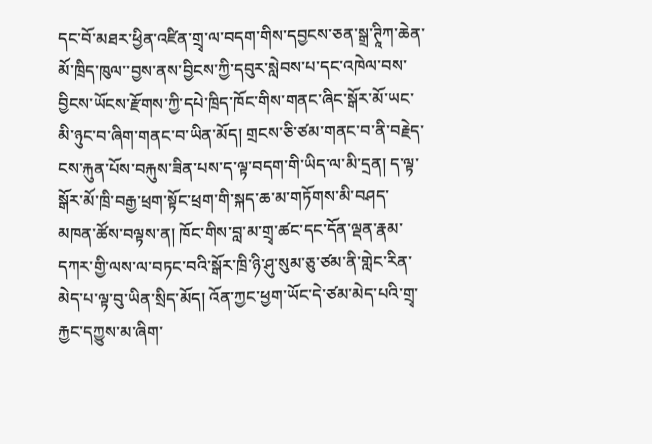དང་བོ་མཐར་ཕྱིན་འཛིན་གྲྭ་ལ་བདག་གིས་དབྱངས་ཅན་སྒྲ་ཊཱིཀ་ཆེན་མོ་ཁྲིད་ཁུལ་་བྱས་ནས་བྱིངས་ཀྱི་དབུར་སླེབས་པ་དང་འཁེལ་བས་བྱིངས་ཡོངས་རྫོགས་ཀྱི་དཔེ་ཁྲིད་ཁོང་གིས་གནང་ཞིང་སྒོར་མོ་ཡང་མི་ཉུང་བ་ཞིག་གནང་བ་ཡིན་མོད། གྲངས་ཅི་ཙམ་གནང་བ་ནི་བརྗེད་ངས་རྐུན་པོས་བརྐུས་ཟིན་པས་ད་ལྟ་བདག་གི་ཡིད་ལ་མི་དྲན། ད་ལྟ་སྒོར་མོ་ཁྲི་བརྒྱ་ཕྲག་སྟོང་ཕྲག་གི་སྐད་ཆ་མ་གཏོགས་མི་བཤད་མཁན་ཚོས་བལྟས་ན། ཁོང་གིས་བླ་མ་གྲྭ་ཚང་དང་དོན་ལྡན་རྣམ་དཀར་གྱི་ལས་ལ་བཏང་བའི་སྒོར་ཁྲི་ཉི་ཤུ་སུམ་ཅུ་ཙམ་ནི་གླེང་རིན་མེད་པ་ལྟ་བུ་ཡིན་སྲིད་མོད། འོན་ཀྱང་ཕྱག་ཡོང་དེ་ཙམ་མེད་པའི་གྲྭ་རྐྱང་དཀྱུས་མ་ཞིག་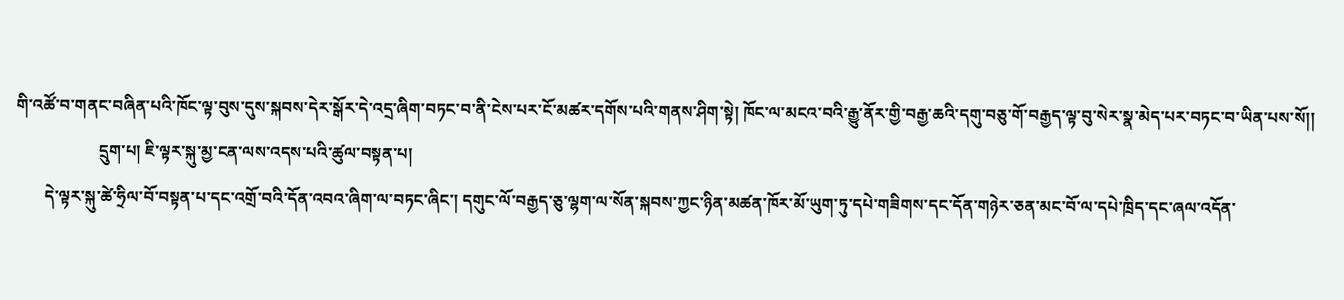གི་འཚོ་བ་གནང་བཞིན་པའི་ཁོང་ལྟ་བུས་དུས་སྐབས་དེར་སྒོར་དེ་འདྲ་ཞིག་བཏང་བ་ནི་ངེས་པར་ངོ་མཚར་དགོས་པའི་གནས་ཤིག་སྟེ། ཁོང་ལ་མངའ་བའི་རྒྱུ་ནོར་གྱི་བརྒྱ་ཆའི་དགུ་བཅུ་གོ་བརྒྱད་ལྟ་བུ་སེར་སྣ་མེད་པར་བཏང་བ་ཡིན་པས་སོ།།
                    དྲུག་པ། ཇི་ལྟར་སྐུ་མྱ་ངན་ལས་འདས་པའི་ཚུལ་བསྟན་པ།
       དེ་ལྟར་སྐུ་ཚེ་ཧྲིལ་བོ་བསྟན་པ་དང་འགྲོ་བའི་དོན་འབའ་ཞིག་ལ་བཏང་ཞིང་། དགུང་ལོ་བརྒྱད་ཅུ་ལྷག་ལ་སོན་སྐབས་ཀྱང་ཉིན་མཚན་ཁོར་མོ་ཡུག་ཏུ་དཔེ་གཟིགས་དང་དོན་གཉེར་ཅན་མང་བོ་ལ་དཔེ་ཁྲིད་དང་ཞལ་འདོན་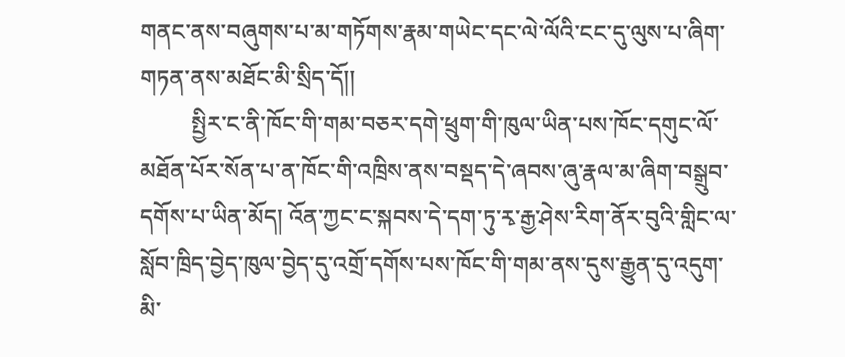གནང་ནས་བཞུགས་པ་མ་གཏོགས་རྣམ་གཡེང་དང་ལེ་ལོའི་ངང་དུ་ལུས་པ་ཞིག་གཏན་ནས་མཐོང་མི་སྲིད་དོ།།
         སྤྱིར་ང་ནི་ཁོང་གི་གམ་བཅར་དགེ་ཕྲུག་གི་ཁུལ་ཡིན་པས་ཁོང་དགུང་ལོ་མཐོན་པོར་སོན་པ་ན་ཁོང་གི་འཁྲིས་ནས་བསྡད་དེ་ཞབས་ཞུ་རྣལ་མ་ཞིག་བསྒྲུབ་དགོས་པ་ཡིན་མོད། འོན་ཀྱང་ང་སྐབས་དེ་དག་ཏུ་རྭ་རྒྱ་ཤེས་རིག་ནོར་བུའི་གླིང་ལ་སློབ་ཁྲིད་བྱེད་ཁུལ་བྱེད་དུ་འགྲོ་དགོས་པས་ཁོང་གི་གམ་ནས་དུས་རྒྱུན་དུ་འདུག་མི་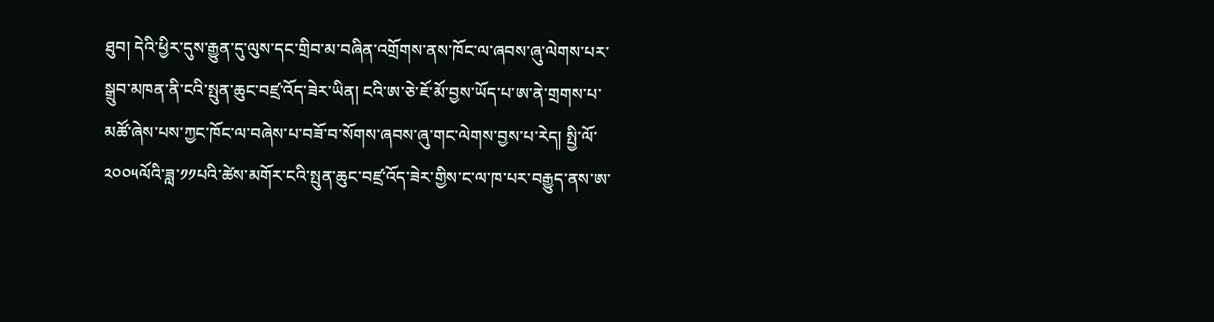ཐུབ། དེའི་ཕྱིར་དུས་རྒྱུན་དུ་ལུས་དང་གྲིབ་མ་བཞིན་འགྲོགས་ནས་ཁོང་ལ་ཞབས་ཞུ་ལེགས་པར་སྒྲུབ་མཁན་ནི་ངའི་སྤུན་ཆུང་བཛྲ་འོད་ཟེར་ཡིན། ངའི་ཨ་ཅེ་ཇོ་མོ་བྱས་ཡོད་པ་ཨ་ནེ་གྲགས་པ་མཚོ་ཞེས་པས་ཀྱང་ཁོང་ལ་བཞེས་པ་བཟོ་བ་སོགས་ཞབས་ཞུ་གང་ལེགས་བྱས་པ་རེད། སྤྱི་ལོ་༢༠༠༥ལོའི་ཟླ་༡༡པའི་ཚེས་མགོར་ངའི་སྤུན་ཆུང་བཛྲ་འོད་ཟེར་གྱིས་ང་ལ་ཁ་པར་བརྒྱུད་ནས་ཨ་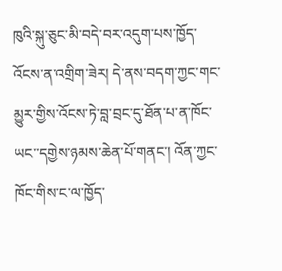ཁུའི་སྐུ་ཅུང་མི་བདེ་བར་འདུག་པས་ཁྱོད་འོངས་ན་འགྲིག་ཟེར། དེ་ནས་བདག་ཀྱང་གང་མྱུར་གྱིས་འོངས་ཏེ་བླ་བྲང་དུ་ཐོན་པ་ན་ཁོང་ཡང་་དགྱེས་ཉམས་ཆེན་པོ་གནང་། འོན་ཀྱང་ཁོང་གིས་ང་ལ་ཁྱོད་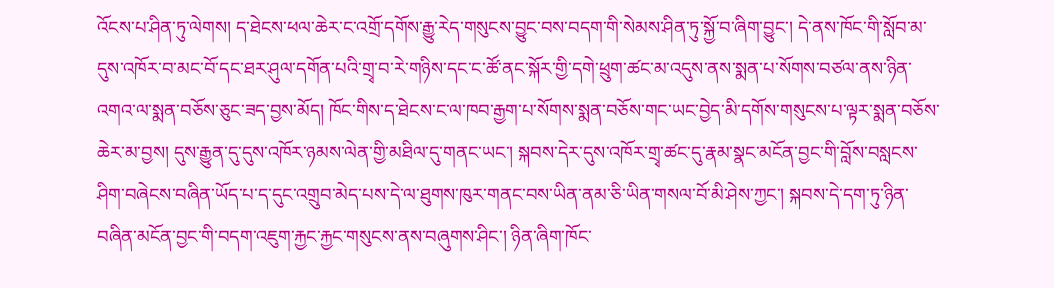འོངས་པ་ཤིན་ཏུ་ལེགས། ད་ཐེངས་ཕལ་ཆེར་ང་འགྲོ་དགོས་རྒྱུ་རེད་གསུངས་བྱུང་བས་བདག་གི་སེམས་ཤིན་ཏུ་སྐྱོ་བ་ཞིག་བྱུང་། དེ་ནས་ཁོང་གི་སློབ་མ་དུས་འཁོར་བ་མང་བོ་དང་ཐར་ཤུལ་དགོན་པའི་གྲྭ་བ་རེ་གཉིས་དང་ང་ཚོ་ནང་སྐོར་གྱི་དགེ་ཕྲུག་ཚང་མ་འདུས་ནས་སྨན་པ་སོགས་བཙལ་ནས་ཉིན་འགའ་ལ་སྨན་བཅོས་ཅུང་ཟད་བྱས་མོད། ཁོང་གིས་ད་ཐེངས་ང་ལ་ཁབ་རྒྱག་པ་སོགས་སྨན་བཅོས་གང་ཡང་བྱེད་མི་དགོས་གསུངས་པ་ལྟར་སྨན་བཅོས་ཆེར་མ་བྱས། དུས་རྒྱུན་དུ་དུས་འཁོར་ཉམས་ལེན་གྱི་མཐིལ་དུ་གནང་ཡང་། སྐབས་དེར་དུས་འཁོར་གྲྭ་ཚང་དུ་རྣམ་སྣང་མངོན་བྱང་གི་བློས་བསླངས་ཤིག་བཞེངས་བཞིན་ཡོད་པ་ད་དུང་འགྲུབ་མེད་པས་དེ་ལ་ཐུགས་ཁུར་གནང་བས་ཡིན་ནམ་ཅི་ཡིན་གསལ་བོ་མི་ཤེས་ཀྱང་། སྐབས་དེ་དག་ཏུ་ཉིན་བཞིན་མངོན་བྱང་གི་བདག་འཇུག་རྐྱང་རྐྱང་གསུངས་ནས་བཞུགས་ཤིང་། ཉིན་ཞིག་ཁོང་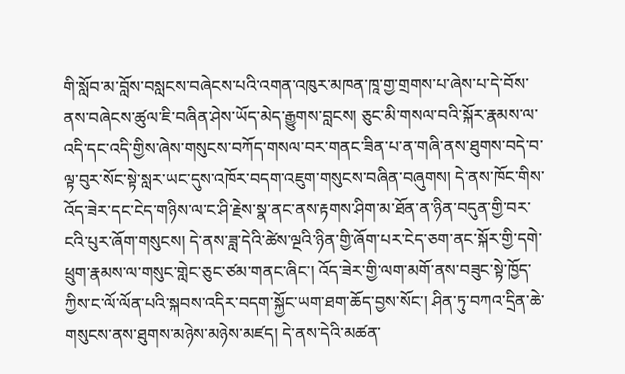གི་སློབ་མ་བློས་བསླངས་བཞེངས་པའི་འགན་འཁུར་མཁན་ཁཱ་གྱ་གྲགས་པ་ཞེས་པ་དེ་བོས་ནས་བཞེངས་ཚུལ་ཇི་བཞིན་ཤེས་ཡོད་མེད་རྒྱུགས་བླངས། ཅུང་མི་གསལ་བའི་སྐོར་རྣམས་ལ་འདི་དང་འདི་གྱིས་ཞེས་གསུངས་བཀོད་གསལ་བར་གནང་ཟིན་པ་ན་གཞི་ནས་ཐུགས་བདེ་བ་ལྟ་བུར་སོང་སྟེ་སླར་ཡང་དུས་འཁོར་བདག་འཇུག་གསུངས་བཞིན་བཞུགས། དེ་ནས་ཁོང་གིས་འོད་ཟེར་དང་ངེད་གཉིས་ལ་ང་ཤི་རྗེས་སྣ་ནང་ནས་རྟགས་ཤིག་མ་ཐོན་ན་ཉིན་བདུན་གྱི་བར་ངའི་པུར་ཞོག་གསུངས། དེ་ནས་ཟླ་དེའི་ཚེས་ལྔའི་ཉིན་གྱི་ཞོག་པར་ངེད་ཅག་ནང་སྐོར་གྱི་དགེ་ཕྲུག་རྣམས་ལ་གསུང་གླེང་ཅུང་ཙམ་གནང་ཞིང་། འོད་ཟེར་གྱི་ལག་མགོ་ནས་བཟུང་སྟེ་ཁྱོད་ཀྱིས་ང་ལོ་ལོན་པའི་སྐབས་འདིར་བདག་སྐྱོང་ཡག་ཐག་ཆོད་བྱས་སོང་། ཤིན་ཏུ་བཀའ་དྲིན་ཆེ་གསུངས་ནས་ཐུགས་མཉེས་མཉེས་མཛད། དེ་ནས་དེའི་མཚན་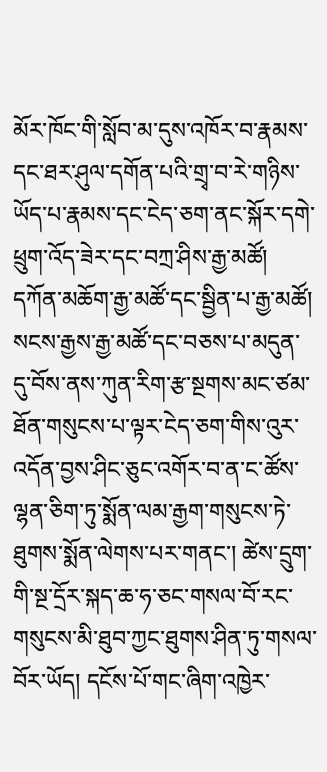མོར་ཁོང་གི་སློབ་མ་དུས་འཁོར་བ་རྣམས་དང་ཐར་ཤུལ་དགོན་པའི་གྲྭ་བ་རེ་གཉིས་ཡོད་པ་རྣམས་དང་ངེད་ཅག་ནང་སྐོར་དགེ་ཕྲུག་འོད་ཟེར་དང་བཀྲ་ཤིས་རྒྱ་མཚོ། དཀོན་མཆོག་རྒྱ་མཚོ་དང་སྦྱིན་པ་རྒྱ་མཚོ། སངས་རྒྱས་རྒྱ་མཚོ་དང་བཅས་པ་མདུན་དུ་བོས་ནས་ཀུན་རིག་རྩ་སྔགས་མང་ཙམ་ཐོན་གསུངས་པ་ལྟར་ངེད་ཅག་གིས་འུར་འདོན་བྱས་ཤིང་ཅུང་འགོར་བ་ན་ང་ཚོས་ལྷན་ཅིག་ཏུ་སྨོན་ལམ་རྒྱག་གསུངས་ཏེ་ཐུགས་སྨོན་ལེགས་པར་གནང་། ཚེས་དྲུག་གི་སྔ་དྲོར་སྐད་ཆ་ཧ་ཅང་གསལ་བོ་རང་གསུངས་མི་ཐུབ་ཀྱང་ཐུགས་ཤིན་ཏུ་གསལ་བོར་ཡོད། དངོས་པོ་གང་ཞིག་འཁྱེར་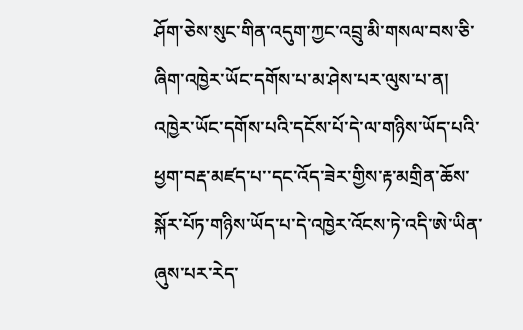ཤོག་ཅེས་སུང་གིན་འདུག་ཀྱང་འབྲུ་མི་གསལ་བས་ཅི་ཞིག་འཁྱེར་ཡོང་དགོས་པ་མ་ཤེས་པར་ལུས་པ་ན། འཁྱེར་ཡོང་དགོས་པའི་དངོས་པོ་དེ་ལ་གཉིས་ཡོད་པའི་ཕྱག་བརྡ་མཛད་པ་་དང་འོད་ཟེར་གྱིས་རྟ་མགྲིན་ཆོས་སྐོར་པོཏ་གཉིས་ཡོད་པ་དེ་འཁྱེར་འོངས་ཏེ་འདི་ཨེ་ཡིན་ཞུས་པར་རེད་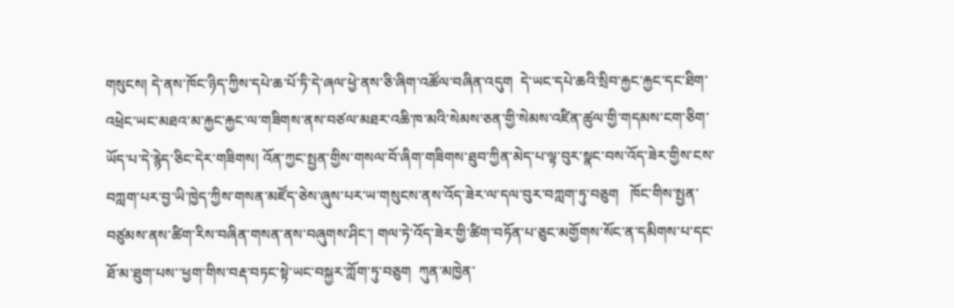གསུངས། དེ་ནས་ཁོང་ཉིད་ཀྱིས་དཔེ་ཆ་པོ་ཏི་དེ་ཞལ་ཕྱེ་ནས་ཅི་ཞིག་འཚོལ་བཞིན་འདུག  དེ་ཡང་དཔེ་ཆའི་སྲིབ་རྐྱང་རྐྱང་དང་ཐིག་འཕྲེང་ཡང་མཐའ་མ་རྐྱང་རྐྱང་ལ་གཟིགས་ནས་བཙལ་མཐར་འཆི་ཁ་མའི་སེམས་ཅན་གྱི་སེམས་འཛིན་ཚུལ་གྱི་གདམས་ངག་ཅིག་ཡོད་པ་དེ་རྙེད་ཅིང་དེར་གཟིགས། འོན་ཀྱང་སྤྱན་གྱིས་གསལ་བོ་ཞིག་གཟིགས་ཐུབ་ཀྱིན་མེད་པ་ལྟ་བུར་སྣང་བས་འོད་ཟེར་གྱིས་ངས་བཀླག་པར་བྱ་ཡི་ཁྱེད་ཀྱིས་གསན་མཛོད་ཅེས་ཞུས་པར་ཡ་གསུངས་ནས་འོད་ཟེར་ལ་དལ་བུར་བཀླག་ཏུ་བཅུག   ཁོང་གིས་སྤྱན་བཙུམས་ནས་ཚིག་རིས་བཞིན་གསན་ནས་བཞུགས་ཤིང་། གལ་ཏེ་འོད་ཟེར་གྱི་ཚིག་བཏོན་པ་ཅུང་མགྱོགས་སོང་ན་དམིགས་པ་དང་ཐོ་མ་ཐུག་པས་་ཕྱག་གིས་བརྡ་བཏང་སྟེ་ཡང་བསྐྱར་ཀློག་ཏུ་བཅུག  ཀུན་མཁྱེན་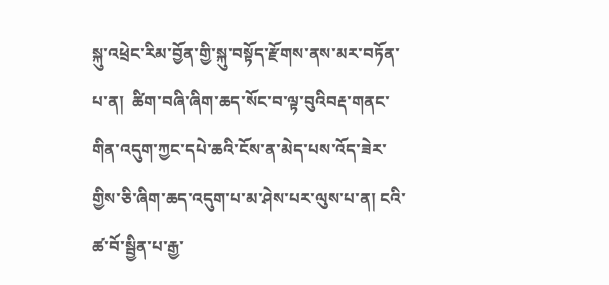སྐུ་འཕྲེང་རིམ་བྱོན་གྱི་སྐུ་བསྟོད་རྫོགས་ནས་མར་བཏོན་པ་ན།  ཚིག་བཞི་ཞིག་ཆད་སོང་བ་ལྟ་བུའིབརྡ་གནང་གིན་འདུག་ཀྱང་དཔེ་ཆའི་ངོས་ན་མེད་པས་འོད་ཟེར་གྱིས་ཅི་ཞིག་ཆད་འདུག་པ་མ་ཤེས་པར་ལུས་པ་ན། ངའི་ཚ་བོ་སྦྱིན་པ་རྒྱ་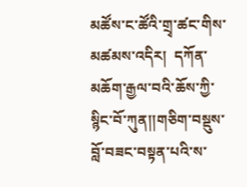མཚོས་ང་ཚོའི་གྲྭ་ཚང་གིས་མཚམས་འདིར།  དཀོན་མཆོག་རྒྱལ་བའི་ཆོས་ཀྱི་སྙིང་བོ་ཀུན།།གཅིག་བསྡུས་བློ་བཟང་བསྟན་པའི་ས་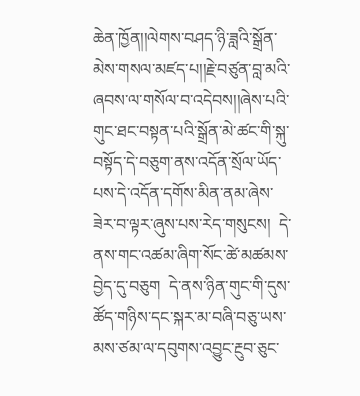ཆེན་ཁྱོན།།ལེགས་བཤད་ཉི་ཟླའི་སྒྲོན་མེས་གསལ་མཛད་པ།།རྗེ་བཙུན་བླ་མའི་ཞབས་ལ་གསོལ་བ་འདེབས།།ཞེས་པའི་གུང་ཐང་བསྟན་པའི་སྒྲོན་མེ་ཚང་གི་སྐུ་བསྟོད་དེ་བཅུག་ནས་འདོན་སྲོལ་ཡོད་པས་དེ་འདོན་དགོས་མིན་ནམ་ཞེས་ཟེར་བ་ལྟར་ཞུས་པས་རེད་གསུངས།  དེ་ནས་གང་འཚམ་ཞིག་སོང་ཚེ་མཚམས་བྱེད་དུ་བཅུག  དེ་ནས་ཉིན་གུང་གི་དུས་ཚོད་གཉིས་དང་སྐར་མ་བཞི་བཅུ་ཡས་མས་ཙམ་ལ་དབུགས་འབྱུང་རྔུབ་ཅུང་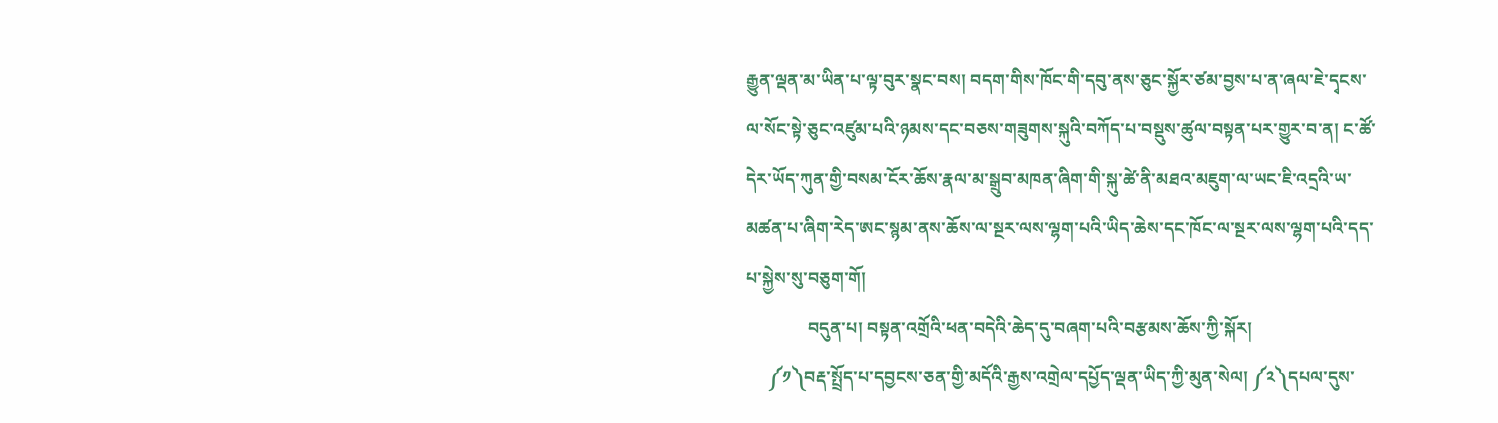རྒྱུན་ལྡན་མ་ཡིན་པ་ལྟ་བུར་སྣང་བས། བདག་གིས་ཁོང་གི་དབུ་ནས་ཅུང་སྐྱོར་ཙམ་བྱས་པ་ན་ཞལ་ཇེ་དྭངས་ལ་སོང་སྟེ་ཅུང་འཛུམ་པའི་ཉམས་དང་བཅས་གཟུགས་སྐུའི་བཀོད་པ་བསྡུས་ཚུལ་བསྟན་པར་གྱུར་བ་ན། ང་ཚོ་དེར་ཡོད་ཀུན་གྱི་བསམ་ངོར་ཆོས་རྣལ་མ་སྒྲུབ་མཁན་ཞིག་གི་སྐུ་ཚེ་ནི་མཐའ་མཇུག་ལ་ཡང་ཇི་འདྲའི་ཡ་མཚན་པ་ཞིག་རེད་ཨང་སྙམ་ནས་ཆོས་ལ་སྔར་ལས་ལྷག་པའི་ཡིད་ཆེས་དང་ཁོང་ལ་སྔར་ལས་ལྷག་པའི་དད་པ་སྐྱེས་སུ་བཅུག་གོ།
              བདུན་པ། བསྟན་འགྲོའི་ཕན་བདེའི་ཆེད་དུ་བཞག་པའི་བརྩམས་ཆོས་ཀྱི་སྐོར།
     ༼༡༽བརྡ་སྤྲོད་པ་དབྱངས་ཅན་གྱི་མདོའི་རྒྱས་འགྲེལ་དཔྱོད་ལྡན་ཡིད་ཀྱི་མུན་སེལ། ༼༢༽དཔལ་དུས་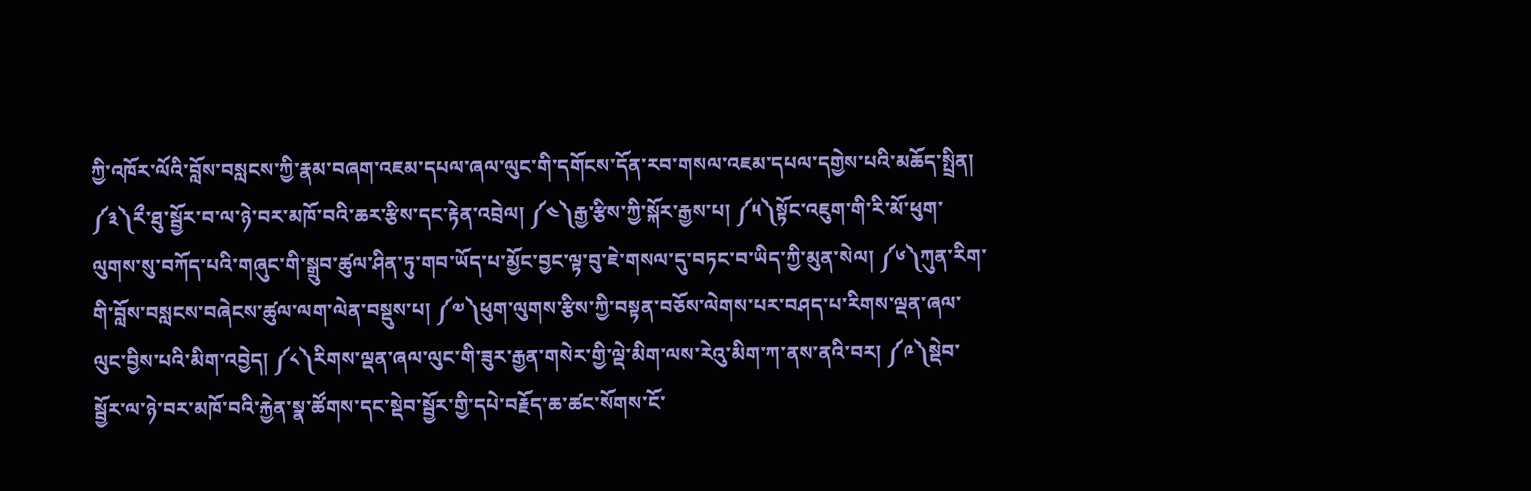ཀྱི་འཁོར་ལོའི་བློས་བསླངས་ཀྱི་རྣམ་བཞག་འཇམ་དཔལ་ཞལ་ལུང་གི་དགོངས་དོན་རབ་གསལ་འཇམ་དཔལ་དགྱེས་པའི་མཆོད་སྤྲིན། ༼༣༽རྀ་ཐུ་སྦྱོར་བ་ལ་ཉེ་བར་མཁོ་བའི་ཆར་རྩིས་དང་རྟེན་འབྲེལ། ༼༤༽རྒྱ་རྩིས་ཀྱི་སྐོར་རྒྱས་པ། ༼༥༽སྟོང་འཇུག་གི་རི་མོ་ཕུག་ལུགས་སུ་བཀོད་པའི་གཞུང་གི་སྒྲུབ་ཚུལ་ཤིན་ཏུ་གབ་ཡོད་པ་མྱོང་བྱང་ལྟ་བུ་ཇེ་གསལ་དུ་བཏང་བ་ཡིད་ཀྱི་མུན་སེལ། ༼༦༽ཀུན་རིག་གི་བློས་བསླངས་བཞེངས་ཚུལ་ལག་ལེན་བསྡུས་པ། ༼༧༽ཕུག་ལུགས་རྩིས་ཀྱི་བསྟན་བཅོས་ལེགས་པར་བཤད་པ་རིགས་ལྡན་ཞལ་ལུང་བྱིས་པའི་མིག་འབྱེད། ༼༨༽རིགས་ལྡན་ཞལ་ལུང་གི་ཟུར་རྒྱན་གསེར་གྱི་ལྡེ་མིག་ལས་རེའུ་མིག་ཀ་ནས་ནའི་བར། ༼༩༽སྡེབ་སྦྱོར་ལ་ཉེ་བར་མཁོ་བའི་རྐྱེན་སྣ་ཚོགས་དང་སྡེབ་སྦྱོར་གྱི་དཔེ་བརྗོད་ཆ་ཚང་སོགས་ངོ་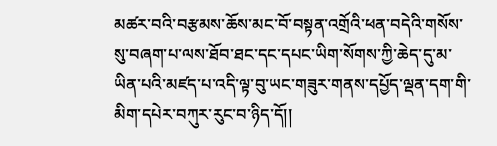མཚར་བའི་བརྩམས་ཆོས་མང་བོ་བསྟན་འགྲོའི་ཕན་བདེའི་གསོས་སུ་བཞག་པ་ལས་ཐོབ་ཐང་དང་དཔང་ཡིག་སོགས་ཀྱི་ཆེད་དུ་མ་ཡིན་པའི་མཛད་པ་འདི་ལྟ་བུ་ཡང་གཟུར་གནས་དཔྱོད་ལྡན་དག་གི་མིག་དཔེར་བཀུར་རུང་བ་ཉིད་དོ།།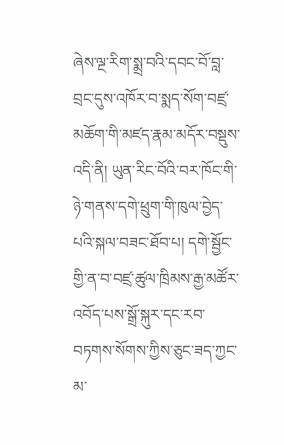ཞེས་ལྔ་རིག་སྨྲ་བའི་དབང་བོ་བླ་བྲང་དུས་འཁོར་བ་སྨད་སོག་བཛྲ་མཆོག་གི་མཛད་རྣམ་མདོར་བསྡུས་འདི་ནི། ཡུན་རིང་བོའི་བར་ཁོང་གི་ཉེ་གནས་དགེ་ཕྲུག་གི་ཁུལ་བྱེད་པའི་སྐལ་བཟང་ཐོབ་པ། དགེ་སྦྱོང་གྱི་ན་བ་བཛྲ་ཚུལ་ཁྲིམས་རྒྱ་མཚོར་འབོད་པས་སྒྲོ་སྐུར་དང་རབ་བཏགས་སོགས་ཀྱིས་ཅུང་ཟད་ཀྱང་མ་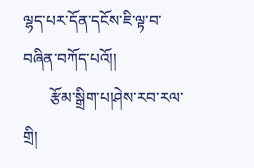ལྷད་པར་དོན་དངོས་ཇི་ལྟ་བ་བཞིན་བཀོད་པའོ།།
       རྩོམ་སྒྲིག་པ།ཤེས་རབ་རལ་གྲི།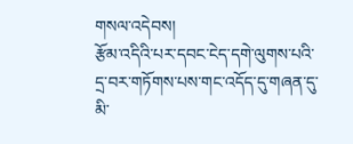གསལ་འདེབས།
རྩོམ་འདིའི་པར་དབང་ངེད་དགེ་ལུགས་པའི་དྲ་བར་གཏོགས་པས་གང་འདོད་དུ་གཞན་དུ་མི་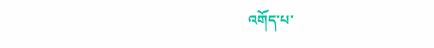འགོད་པ་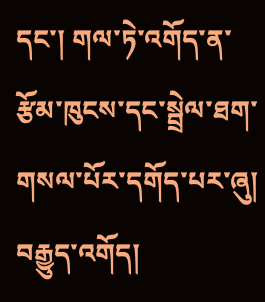དང་། གལ་ཏེ་འགོད་ན་རྩོམ་ཁུངས་དང་སྦྲེལ་ཐག་གསལ་པོར་དགོད་པར་ཞུ།
བརྒྱུད་འགོད།